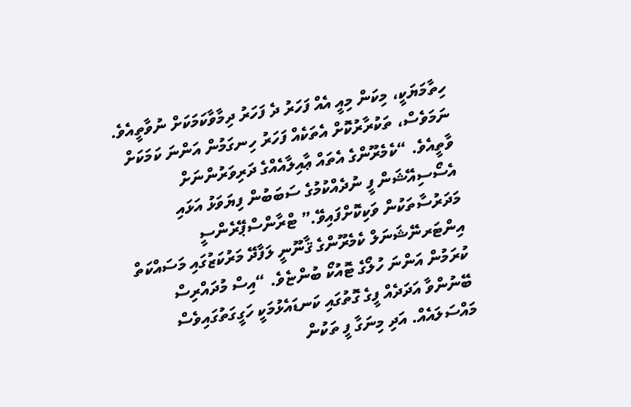ހިތާމަޔަކީ، މިކަން މިއީ އެއް ފަހަރު ދެ ފަހަރު ދިމާވާކަމަކަށް ނުވާތީއެވެ. ނަމަވެސް، ތަކުރާރުކޮށް އެތަކެއް ފަހަރު ހިނގަމުން އަންނަ ކަމަކަށް ވާތީއެވެ. “ކެމެރޫންގެ އެތައް ޢާއިލާއެއްގެ ދަރިވަރުންނަށް އެސޯސިއޭޝަން ފީ ނުދެއްކުމުގެ ސަބަބުން ފިޔަވަޅު އަޅައި މަދަރުސާތަކުން ވަކިކޮށްފައިވޭ.” ޓްރާންސްޕޭރެންސީ އިންޓަރނޭޝަނަލް ކެމެރޫންގެ ޤާނޫނީ ލަފާދޭ މަރުކަޒުގައި މަސައްކަތް ކުރަމުން އަންނަ ހުލޯގެ ޓޮއުކޯ ބުންޏެވެ. “އިސް މުދައްރިސް ބޭނުންވާ އަދަދެއް ފީގެ ގޮތުގައި ކަނޑައެޅުމަކީ ހަގީގަތުގައިވެސް މައްސަލައެއް. އަދި މިނަގާ ފީ ތަކުން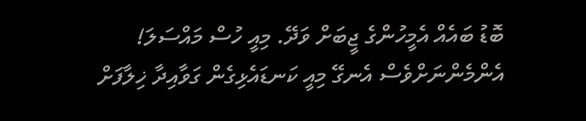ބޮޑު ބައެއް އެމީހުންގެ ޖީބަށް ވަދޭ. މިއީ ހުސް މައްސަލަ! އެންމެންނަށްވެސް އެނގޭ މިއީ ކަނޑައެޅިގެން ގަވާއިދާ ޚިލާފަށް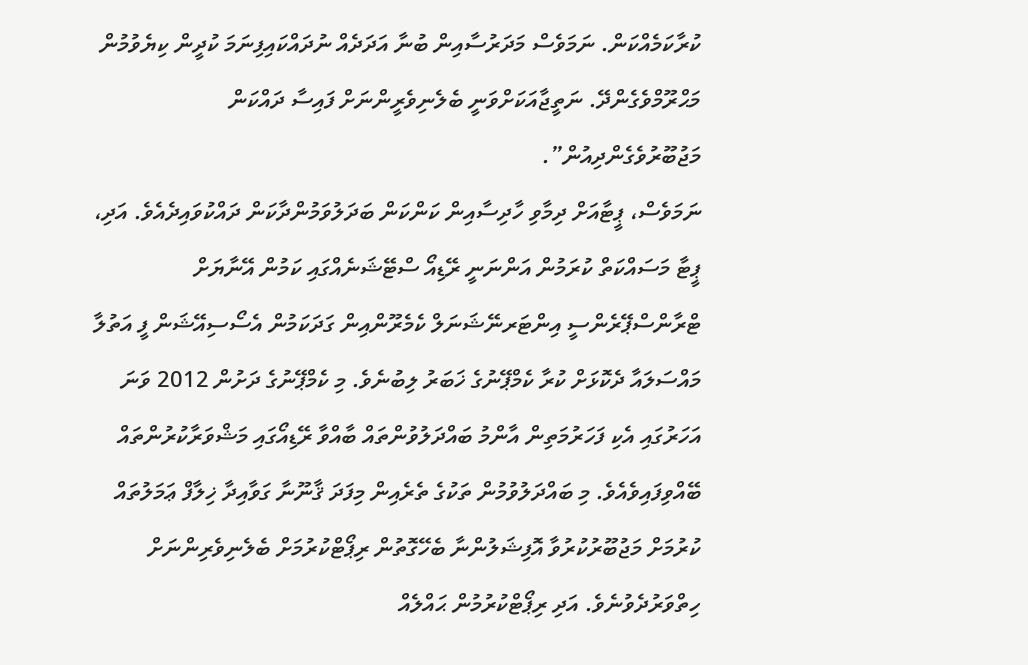ކުރާކަމެއްކަން. ނަމަވެސް މަދަރުސާއިން ބުނާ އަދަދެއް ނުދައްކައިފިނަމަ ކުދީން ކިޔެވުމުން މަޙްރޫމްވެގެންދޭ. ނަތީޖާއަކަށްވަނީ ބެލެނިވެރީންނަށް ފައިސާ ދައްކަން މަޖުބޫރުވެގެންދިއުން”.
ނަމަވެސް، ޕީޓާއަށް ދިމާވި ހާދިސާއިން ކަންކަން ބަދަލުވަމުންދާކަން ދައްކުވައިދެއެވެ. އަދި، ޕީޓާ މަސައްކަތް ކުރަމުން އަންނަނީ ރޭޑިއޯ ސްޓޭޝަނެއްގައި ކަމުން އޭނާޔަށް ޓްރާންސްޕޭރެންސީ އިންޓަރނޭޝަނަލް ކެމެރޫންއިން ގަދަކަމުން އެސޯސިއޭޝަން ފީ އަތުލާ މައްސަލައާ ދެކޮޅަށް ކުރާ ކެމްޕޭނުގެ ޚަބަރު ލިބުނެވެ. މި ކެމްޕޭނުގެ ދަށުން 2012 ވަނަ އަހަރުގައި އެކި ފަހަރުމަތިން އާންމު ބައްދަލުވުންތައް ބާއްވާ ރޭޑިއޯގައި މަޝްވަރާކުރުންތައް ބޭއްވިފައިވެއެވެ. މި ބައްދަލުވުމުން ތަކުގެ ތެރެއިން މިފަދަ ޤާނޫނާ ގަވާއިދާ ޚިލާފް ޢަމަލުތައް ކުރުމަށް މަޖުބޫރުކުރުވާ އޮފިޝަލުންނާ ބެހޭގޮތުން ރިޕޯޓްކުރުމަށް ބެލެނިވެރިންނަށް ހިތްވަރުދެވުނެވެ. އަދި ރިޕޯޓްކުރުމުން ޙައްލެއް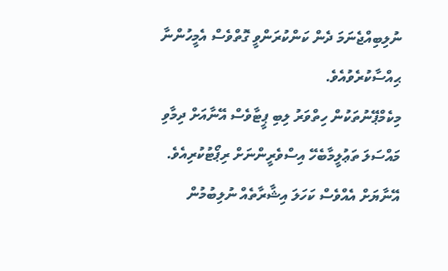ނުލިބިއްޖެނަމަ ދެން ކަންކުރަންވީ ގޮތްވެސް އެމީހުންނާ ޙިއްސާކުރެވުއެވެ.
މިކެމްޕޭނުތަކުން ހިތްވަރު ލިބި ޕީޓާވެސް އޭނާއަށް ދިމާވި މައްސަލަ ތަޢުލީމާބެހޭ އިސްވެރީންނަށް ރިޕޯޓުކުރިއެވެ. އޭނާޔަށް އެއްވެސް ކަހަލަ އިޝާރާތެއް ނުލިބުމުން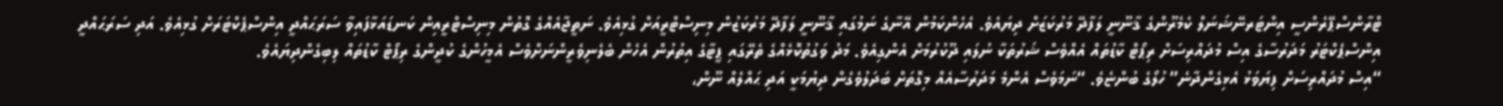ޓްރާންސްޕޭރެންސީ އިންޓަރނޭޝަނަލް ކެމެރޫންގެ ޤާނޫނީ ލަފާދޭ މަރުކަޒަށް ދިޔައެވެ. އެހެންކަމުން އޭނާގެ ނަމުގައި ޤާނޫނީ ލަފާދޭ މަރުކަޒުން މިނިސްޓްރީއަށް ގުޅިއެވެ. ނަތީޖާއެއްގެ ގޮތުން މިނިސްޓްރީއިން ކަނޑައަޅާފައިވާ ސަރަޙައްދީ އިންސްޕެކްޓަރަށް ގުޅިއެވެ. އަދި ސަރަޙައްދީ އިންސްޕެކްޓަރު މަދަރުސާގެ އިސް މުދައްރިސަށް ރިޕޯޓް ކާޑުތައް އެއްވެސް ޝަރުތަކާ ނުލައި ދޫކުރުމަށް އެންގިއެވެ. މަދު ވަގުތުކޮޅެއްގެ ތެރޭގައި ޕީޓާގެ އިތުރުން އެހެން ބެލެނިވެރީންނަށްވެސް އެމީހުންގެ ކުދީންގެ ރިޕޯޓް ކާޑުތައް ލިބިގެންދިޔައެވެ.
“އިސް މުދައްރިސަށް ފިޔަވަޅު އެޅިގެންދާނެ” ހުލޯގެ ބުންޏެވެ. “ނަމަވެސް އެންމެ މަދަރުސާއެއް މިގޮތަށް ބަދަލުވެގެން ދިޔުމަކީ އަދި ޙައްލެއް ނޫން،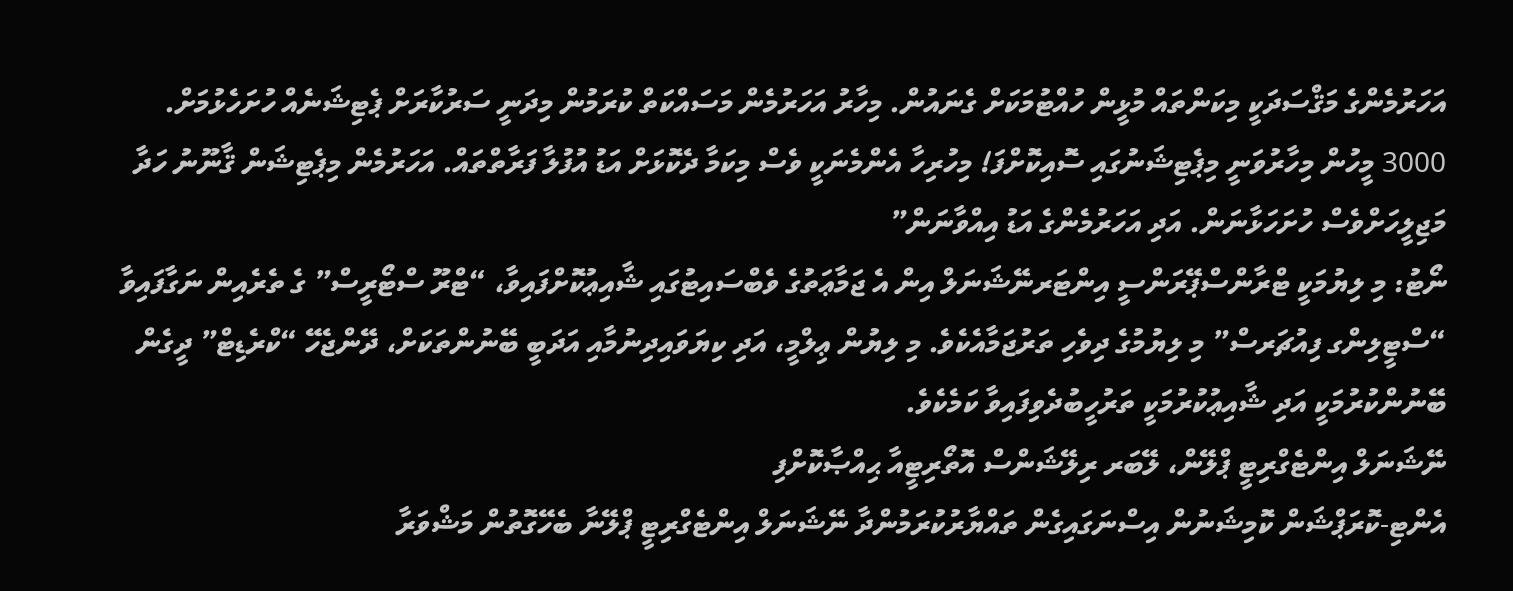އަހަރުމެންގެ މަޤްސަދަކީ މިކަންތައް މުޅީން ހުއްޓުމަކަށް ގެނައުން. މިހާރު އަހަރުމެން މަސައްކަތް ކުރަމުން މިދަނީ ސަރުކާރަށް ޕެޓިޝަނެއް ހުށަހެޅުމަށް. 3000 މީހުން މިހާރުވަނީ މިޕެޓިޝަނުގައި ސޮއިކޮށްފަ! މިހުރިހާ އެންމެނަކީ ވެސް މިކަމާ ދެކޮޅަށް އަޑު އުފުލާ ފަރާތްތައް. އަހަރުމެން މިޕެޓިޝަން ޤާނޫނު ހަދާ މަޖިލީހަށްވެސް ހުށަހަޅާނަން. އަދި އަހަރުމެންގެ އަޑު އިއްވާނަން”
ނޯޓު: މި ލިޔުމަކީ ޓްރާންސްޕޭރަންސީ އިންޓަރނޭޝަނަލް އިން އެ ޖަމާޢަތުގެ ވެބްސައިޓުގައި ޝާއިޢުކޮށްފައިވާ، “ޓްރޫ ސްޓޯރީސް” ގެ ތެރެއިން ނަގާފައިވާ “ސްޓީލިންގ ފިއުޗަރސް” މި ލިޔުމުގެ ދިވެހި ތަރުޖަމާއެކެވެ. މި ލިޔުން ޢިލްމީ، އަދި ކިޔަވައިދިނުމާއި އަދަބީ ބޭނުންތަކަށް، ދޭންޖެހޭ “ކްރެޑިޓް” ދީގެން ބޭނުންކުރުމަކީ އަދި ޝާއިޢުކުރުމަކީ ތަރުހީބުދެވިފައިވާ ކަމެކެވެ.
ނޭޝަނަލް އިންޓެގްރިޓީ ޕްލޭން، ލޭބަރ ރިލޭޝަންސް އޮތޯރިޓީއާ ޙިއްޞާކޮށްފި
އެންޓި-ކޮރަޕްޝަން ކޮމިޝަނުން އިސްނަގައިގެން ތައްޔާރުކުރަމުންދާ ނޭޝަނަލް އިންޓެގްރިޓީ ޕްލޭނާ ބެހޭގޮތުން މަޝްވަރާ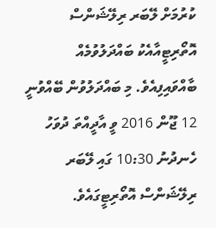ކުރުމަށް ލޭބަރ ރިލޭޝަންސް އޮތޯރިޓީއާއެކު ބައްދަލުވުމެއް ބާއްވައިފިއެވެ. މި ބައްދަލުވުން ބޭއްވުނީ 12 ޖޫން 2016 ވީ އާދީއްތަ ދުވަހު ހެނދުނު 10:30 ގައި ލޭބަރ ރިލޭޝަންސް އޮތޯރިޓީގައެވެ.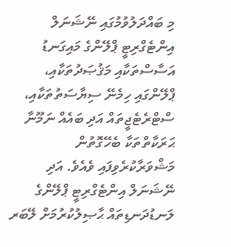މި ބައްދަލުވުމުގައި ނޭޝަނަލް އިންޓެގްރިޓީ ޕްލޭންގެ މައިގަނޑު އަސާސްތަކާއި މަޤުޞަދުތަކާއި، ޕްލޭންގައި ހިމެނޭ ސިޔާސަތުތަކާއި، ސްޓްރެޓެޖީތައް އަދި ބައެއް ނަމޫނާ ޙަރަކާތްތަކާ ބެހޭގޮތުން މަޝްވަރާކުރެވިފައި ވެއެވެ. އަދި ނޭޝަނަލް އިންޓެގްރިޓީ ޕްލޭންގެ ލަނޑުދަނޑިތައް ޙާޞިލުކުރުމަށް ލޭބަރ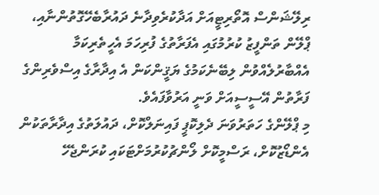ރިލޭޝަންސް އޮތޯރިޓީއަށް އަދާކުރެވިދާނެ ދައުރާބެހޭގޮތުންނާއި، ޕްލޭން ތަންފީޒު ކުރުމުގައި އެފަރާތުގެ ފުރިހަމަ އެހީތެރިކަމާ އެއްބާރުލެއްވުން ލިބޭނެކަމުގެ ޔަޤީންކަން އެ އިދާރާގެ އިސްވެރިންގެ ފަރާތުން އޭސީސީއަށް ވަނީ އަރުވާފައެވެ.
މި ޕްލޭންގެ ހަތަރުވަނަ ދެލިކޮޕީ ފައިނަލްކޮށް، ދައުލަތުގެ އިދާރާތަކުން އެންޑޯޒުކޮށް، ރަސްމީކޮށް ލޯންޗުކުރުމަށްޓަކައި ކުރަންޖެހޭ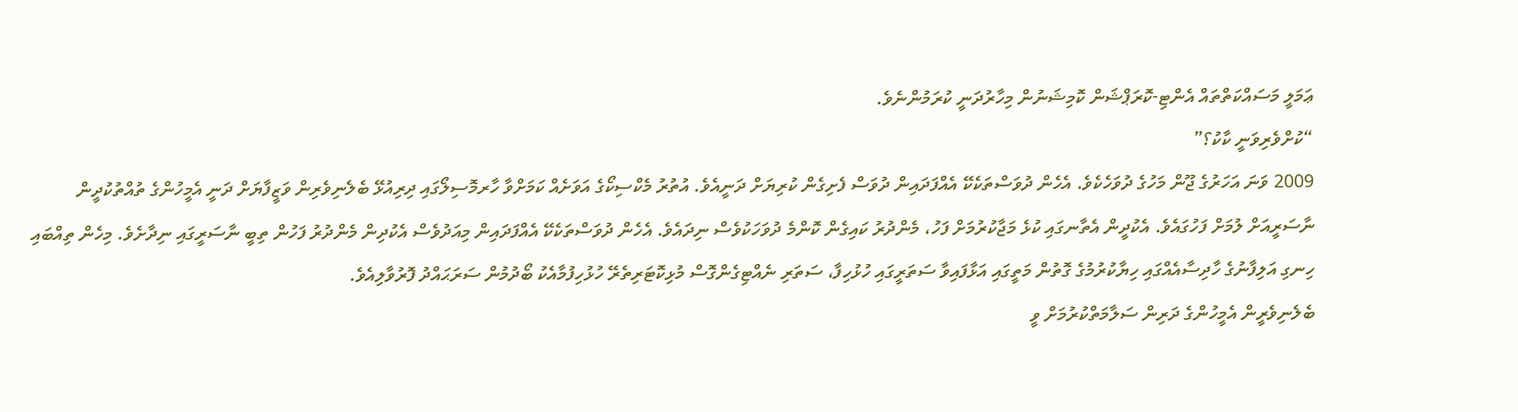ޢަމަލީ މަސައްކަތްތައް އެންޓި-ކޮރަޕްޝަން ކޮމިޝަނުން މިހާރުދަނީ ކުރަމުންނެވެ.
“ކުށްވެރިވަނީ ކާކު؟”
2009 ވަނަ އަހަރުގެ ޖޫން މަހުގެ ދުވަހެކެވެ. އެހެން ދުވަސްތަކެކޭ އެއްފަދައިން ދުވަސް ފެށިގެން ކުރިޔަށް ދަނީއެވެ. އުތުރު މެކްސިކޯގެ އަވަށެއް ކަމަށްވާ ހާރމޮސިލޯގައި ދިރިއުޅޭ ބެލެނިވެރިން ވަޒީފާޔަށް ދަނީ އެމީހުންގެ ތުއްތުކުދީން ނާސަރީއަށް ލުމަށް ފަހުގައެވެ. އެކުދީން އެތާނގައި ކުޅެ މަޖާކުރުމަށް ފަހު، މެންދުރު ކައިގެން ކޮންމެ ދުވަހަކުވެސް ނިދައެވެ. އެހެން ދުވަސްތަކެކޭ އެއްފަދައިން މިއަދުވެސް އެކުދިން މެންދުރު ފަހުން ތިބީ ނާސަރީގައި ނިދާށެވެ. މިހެން ތިއްބައި ހިނގި އަލިފާނުގެ ހާދިސާއެއްގައި ހިޔާކުރުމުގެ ގޮތުން މަތީގައި އަޅާފައިވާ ސަތަރީގައި ހުޅުހިފާ، ސަތަރި ނެއްޓިގެންގޮސް މުޅިކޮޓަރިތެރޭ ހުޅުހިފުމާއެކު ބޯދުމުން ސަރަޙައްދު ފޮރުވާލިއެވެ.
ބެލެނިވެރީން އެމީހުންގެ ދަރިން ސަލާމަތްކުރުމަށް ވީ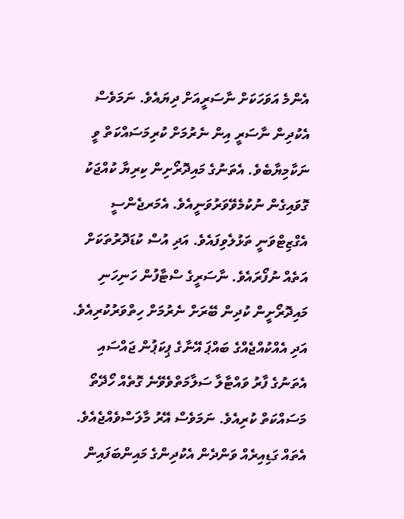އެންމެ އަވަހަކަށް ނާސަރީއަށް ދިޔައެވެ. ނަމަވެސް އެކުދިން ނާސަރީ އިން ނެރުމަށް ކުރިމަސައްކަތް ވީ ނަކާމިޔާބެވެ. އެތަނުގެ މައިދޮރޯށިން ކިރިޔާ ކުއްޖަކު ގޮވައިގެން ނުކުމެވޭވަރުވަނީއެވެ. އެމަރޖެންސީ އެގްޒިޓްވަނީ ތަޅުލެވިފައެވެ. އަދި އުސް ކުޑަދޮރުތަކަށް އަތެއް ނުފޯރައެވެ. ނާސަރީގެ ސްޓާފުން ހަނިހަނި މައިދޮރޯށީން ކުދިން ބޭރަށް ނެރުމަށް ހިތްވަރުކުރިއެވެ. އަދި އެއްކުއްޖެއްގެ ބައްޕަ އޭނާގެ ޕިކަޕުން ޖައްސައި އެތަނުގެ ފާރު ވައްޓާލާ ސަލާމަތްވެވޭނެ ގޮތެއް ހޯދޭތޯ މަސައްކަތް ކުރިއެވެ. ނަމަވެސް އޭރު މާލަސްވެއްޖެއެވެ.
އެތައް ގަޑިއިރެއް ވަންދެން އެކުދިންގެ މައިންބަފައިން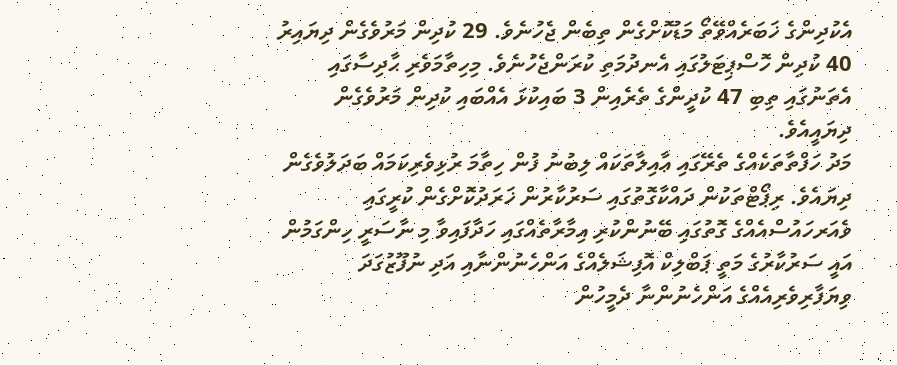އެކުދިންގެ ޚަބަރެއްވޭތޯ މަޑުކޮށްގެން ތިބެން ޖެހުނެވެ. 29 ކުދިން މަރުވެގެން ދިޔައިރު 40 ކުދިން ހޮސްޕިޓަލުގައި އެނދުމަތި ކުރަންޖެހުނެވެ. މިހިތާމަވެރި ޙާދިސާގައި އެތަނުގައި ތިބި 47 ކުދީންގެ ތެރެއިން 3 ބައިކުޅަ އެއްބައި ކުދިން މަރުވެގެން ދިޔައީއެވެ.
މަދު ހަފްތާތަކެއްގެ ތެރޭގައި ޢާއިލާތަކައް ލިބުނު ފުން ހިތާމަ ރުޅިވެރިކަމައް ބަދަލުވެގެން ދިޔައެވެ. ރިޕޯޓްތަކުން ދައްކާގޮތުގައި ސަރުކާރުން ޚަރަދުކޮށްގެން ކުރީގައި ވެއަރހައުސްއެއްގެ ގޮތުގައި ބޭނުންކުރި އިމާރާތެއްގައި ހަދާފައިވާ މި ނާސަރީ ހިންގަމުން އައީ ސަރުކާރުގެ މަތީ ޕަބްލިކް އޮފިޝަލެއްގެ އަންހެނުންނާއި އަދި ނުފޫޒުގަދަ ވިޔަފާރިވެރިއެއްގެ އަންހެނުންނާ ދެމީހުން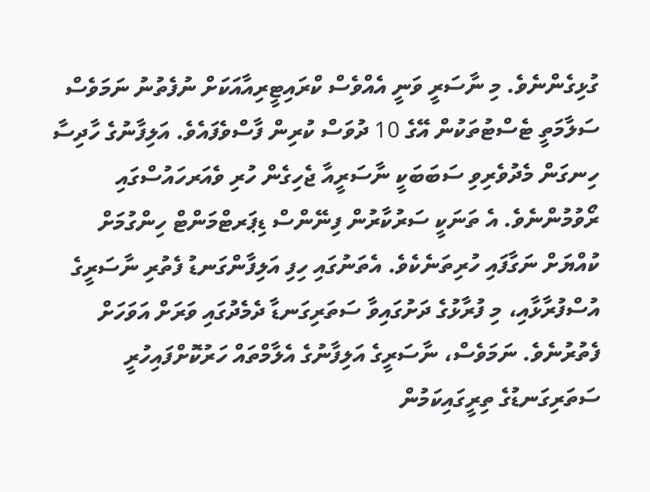ގުޅިގެންނެވެ. މި ނާސަރީ ވަނީ އެއްވެސް ކްރައިޓީރިއާއަކަށް ނުފެތުނު ނަމަވެސް ސަލާމަތީ ޓެސްޓުތަކުން އޭގެ 10 ދުވަސް ކުރިން ފާސްވެފައެވެ. އަލިފާނުގެ ހާދިސާ ހިނގަން މެދުވެރިވި ސަބަބަކީ ނާސަރީއާ ޖެހިގެން ހުރި ވެއަރހައުސްގައި ރޯވުމުންނެވެ. އެ ތަނަކީ ސަރުކާރުން ފިނޭންސް ޑިޕަރޓްމަންޓް ހިންގުމަށް ކުއްޔަށް ނަގާފައި ހުރިތަނެކެވެ. އެތަނުގައި ހިފި އަލިފާންގަނޑު ފެތުރި ނާސަރީގެ އުސްފުރާޅާއި، މި ފުރާޅުގެ ދަށުގައިވާ ސަތަރިގަނޑާ ދެމެދުގައި ވަރަށް އަވަހަށް ފެތުރުނެވެ. ނަމަވެސް، ނާސަރީގެ އަލިފާނުގެ އެލާމްތައް ހަރުކޮށްފައިހުރީ ސަތަރިގަނޑުގެ ތިރީގައިކަމުން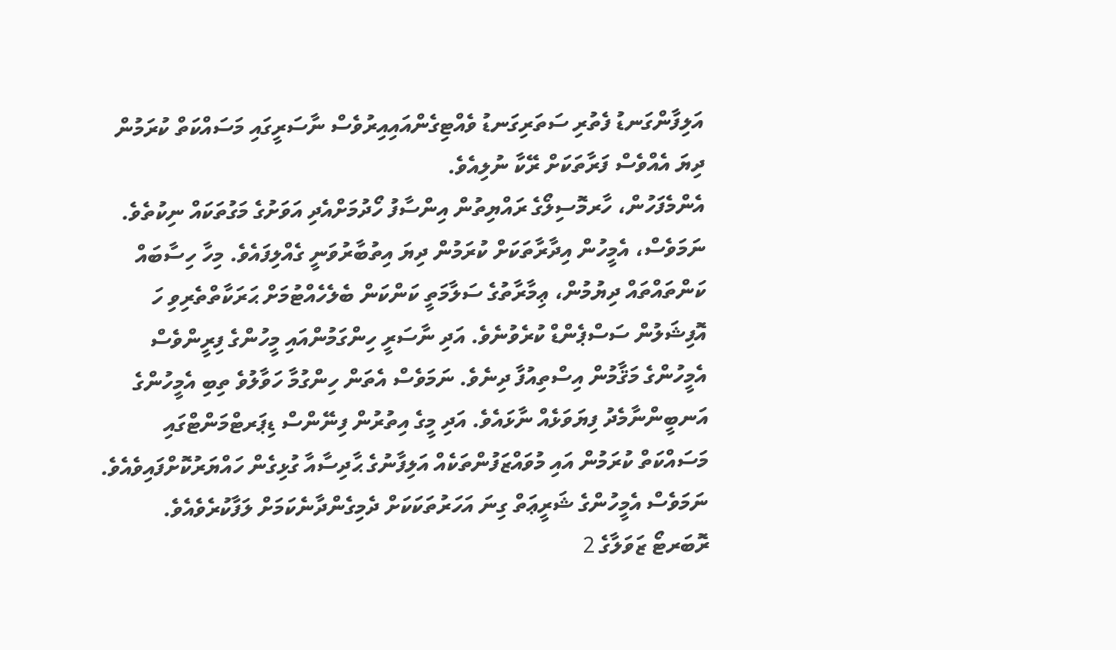އަލިފާންގަނޑު ފެތުރި ސަތަރިގަނޑު ވެއްޓިގެންއައިއިރުވެސް ނާސަރީގައި މަސައްކަތް ކުރަމުން ދިޔަ އެއްވެސް ފަރާތަކަށް ރޭކާ ނުލިއެވެ.
އެންމެފަހުން، ހާރމޮސިލޯގެ ރައްޔިތުން އިންސާފު ހޯދުމަށްއެދި އަވަށުގެ މަގުތަކައް ނިކުތެވެ. ނަމަވެސް، އެމީހުން އިދާރާތަކަށް ކުރަމުން ދިޔަ އިތުބާރުވަނީ ގެއްލިފައެވެ. މިހާ ހިސާބައް ކަންތައްތައް ދިޔުމުން، ޢިމާރާތުގެ ސަލާމަތީ ކަންކަން ބެލެހެއްޓުމަށް ޙަރަކާތްތެރިވި ހަ އޮފިޝަލުން ސަސްޕެންޑް ކުރެވުނެވެ. އަދި ނާސަރީ ހިންގަމުންއައި މީހުންގެ ފިރީންވެސް އެމީހުންގެ މަޤާމުން އިސްތިއުފާ ދިނެވެ. ނަމަވެސް އެތަން ހިންގުމާ ހަވާލުވެ ތިބި އެމީހުންގެ އަނބީންނާމެދު ފިޔަވަޅެއް ނާޅައެވެ. އަދި މީގެ އިތުރުން ފިނޭންސް ޑިޕަރޓްމަންޓްގައި މަސައްކަތް ކުރަމުން އައި މުވައްޒަފުންތަކެއް އަލިފާނުގެ ޙާދިސާއާ ގުޅިގެން ހައްޔަރުކޮށްފައިވެއެވެ. ނަމަވެސް އެމީހުންގެ ޝަރީޢަތް ގިނަ އަހަރުތަކަކަށް ދެމިގެންދާނެކަމަށް ލަފާކުރެވެއެވެ.
ރޮބަރޓޯ ޒަވަލާގެ 2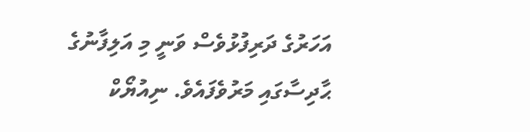އަހަރުގެ ދަރިފުޅުވެސް ވަނީ މި އަލިފާނުގެ ޙާދިސާގައި މަރުވެފައެވެ. ނިއުޔޯކް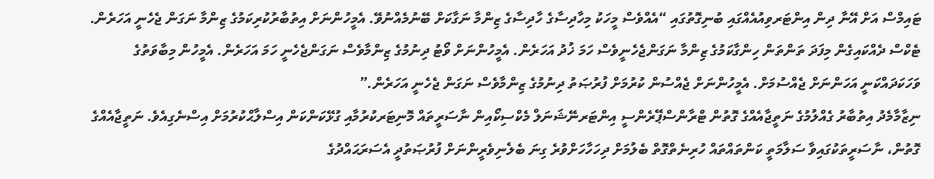ޓައިމްސް އަށް އޭނާ ދިން އިންޓަރވިއުއެއްގައި ބުނިގޮތުގައި “އެއްވެސް މީހަކު މިހާދިސާގެ ހާދިސާގެ ޒިންމާ ނަގާކަށް ބޭނުމެއްނުވޭ. އެމީހުންނަށް އިތުބާރުކުރިކަމުގެ ޒިންމާ ނަގަން ޖެހެނީ އަހަރެން. ޓެކްސް ދެއްކައިގެން މިފަދަ ތަންތަން ހިންގާކަމުގެ ޒިންމާ ނަގަންޖެހެނީވެސް ހަމަ ޚުދު އަހަރެން. އެމީހުންނަށް ވޯޓު ދިނުމުގެ ޒިންމާވެސް ނަގަންޖެހެނީ ހަމަ އަހަރެން. އެމީހުން މިބާވަތުގެ ވަހަކަދައްކަނީ އަހަންނަށް ޖެއްސުމަށް. އެމީހުންނަށް ޖެއްސުން ކުރުމަށް ފުރުޞަތު ދިނުމުގެ ޒިންމާވެސް ނަގަން ޖެހެނީ އަހަރެން.”
ނިޒާމާމެދު އިތުބާރު ގެއްލުމުގެ ނަތީޖާއެއްގެ ގޮތުން ޓްރާންސްޕޭރެންސީ އިންޓަރނޭޝަނަލް މެކްސިކޯއިން ނާސަރީތައް މޮނިޓަރކުރުމާއި ގުޅޭކަންކަން އިސްލާޙްކުރުމަށް އިސްނެގިއެވެ. ނަތީޖާއެއްގެ ގޮތުން، ނާސަރީތަކުގައިވާ ސަލާމަތީ ކަންތައްތައް ހުރިނެތްގޮތް ބެލުމަށް ދިހަހާހަށްވުރެ ގިނަ ބެލެނިވެރީންނަށް ފުރުޞަތުދީ އެސަރަޙައްދުގެ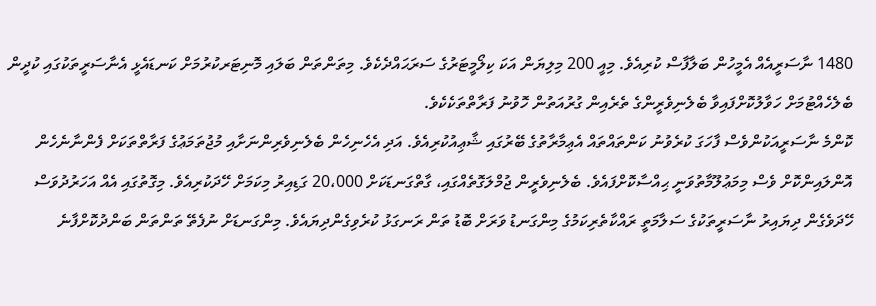1480 ނާސަރީއެއް އެމީހުން ބަލާފާސް ކުރިއެވެ. މިއީ 200 މިލިޔަން އަކަ ކިލޯމީޓަރުގެ ސަރަޙައްދެކެވެ. މިތަންތަން ބަލައި މޮނިޓަރކުރުމަށް ކަނޑައެޅީ އެނާސަރީތަކުގައި ކުދީން ބެލެހެއްޓުމަށް ހަވާލުކޮށްފައިވާ ބެލެނިވެރީންގެ ތެރެއިން ގުރުއަތުން ހޮވުނު ފަރާތްތަކެކެވެ.
ކޮންމެ ނާސަރީއަކުންވެސް ފާހަގަ ކުރެވުނު ކަންތައްތައް އެޢިމާރާތުގެ ބޭރުގައި ޝާޢިއުކުރިއެވެ. އަދި އެހެނިހެން ބެލެނިވެރިންނަށާއި މުޖުތަމަޢުގެ ފަރާތްތަކަށް ފެންނާނެހެން އޮންލައިންކޮށް ވެސް މިމަޢުލޫމާތުވަނީ ޙިއްސާކޮށްފައެވެ. ބެލެނިވެރީން ޖުމްލަގޮތެއްގައި، ގާތްގަނޑަކަށް 20،000 ގަޑިއިރު މިކަމަށް ހޭދަކުރިއެވެ. މިގޮތުގައި އެއް އަހަރުދުވަސް ހޭދަވެގެން ދިޔައިރު ނާސަރީތަކުގެ ސަލާމަތީ ރައްކާތެރިކަމުގެ މިންގަނޑު ވަރަށް ބޮޑު ތަން ރަނގަޅު ކުރެވިގެންދިޔައެވެ. މިންގަނޑަށް ނުފެތޭ ތަންތަން ބަންދުކޮށްފާނެ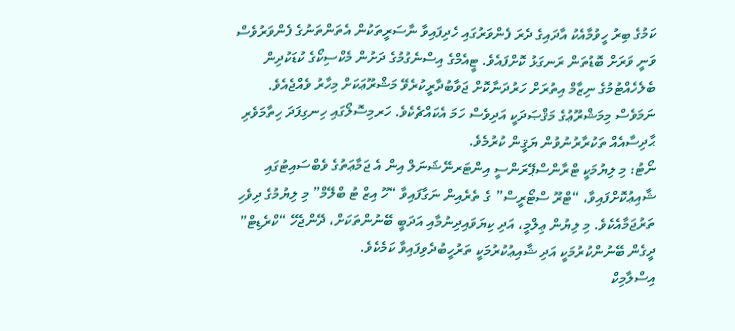ކަމުގެ ބިރު ހީވުމާއެކު އާދައިގެ ދެރަ ފެންވަރުގައި ހެދިފައިވާ ނާސަރީތަކުން އެތަންތަނުގެ ފެންވަރުވެސް ވަނީ ވަރަށް ބޮޑުތަން ރަނގަޅު ކޮށްފައެވެ. ޓީއެމްގެ އިސްނެގުމުގެ ދަށުން މެކްސިކޯގެ ކުޑަކުދިން ބެލެހެއްޓުމުގެ ނިޒާމް އިތުރަށް ހަރުދަނާކޮށް ޖަވާބުދާރީކުރެވޭ މަޝްރޫޢަކަށް މިހާރު ވެއްޖެއެވެ. ނަމަވެސް މިމަޝްރޫޢުގެ މަޤްޞަދަކީ އަދިވެސް ހަމަ އެކައްޗެކެވެ. ހަރމިސޮލޯގައި ހިނގިފަދަ ހިތާމަވެރި ޙާދިސާއެއް ތަކުރާރުނުވުން ޔަޤީން ކުރުމެވެ.
ނޯޓު: މި ލިޔުމަކީ ޓްރާންސްޕޭރަންސީ އިންޓަރނޭޝަނަލް އިން އެ ޖަމާޢަތުގެ ވެބްސައިޓުގައި ޝާއިޢުކޮށްފައިވާ، “ޓްރޫ ސްޓޯރީސް” ގެ ތެރެއިން ނަގާފައިވާ “ހޫ އިޒް ޓު ބްލޭމް” މި ލިޔުމުގެ ދިވެހި ތަރުޖަމާއެކެވެ. މި ލިޔުން ޢިލްމީ، އަދި ކިޔަވައިދިނުމާއި އަދަބީ ބޭނުންތަކަށް، ދޭންޖެހޭ “ކްރެޑިޓް” ދީގެން ބޭނުންކުރުމަކީ އަދި ޝާއިޢުކުރުމަކީ ތަރުހީބުދެވިފައިވާ ކަމެކެވެ.
އިސްލާމިކް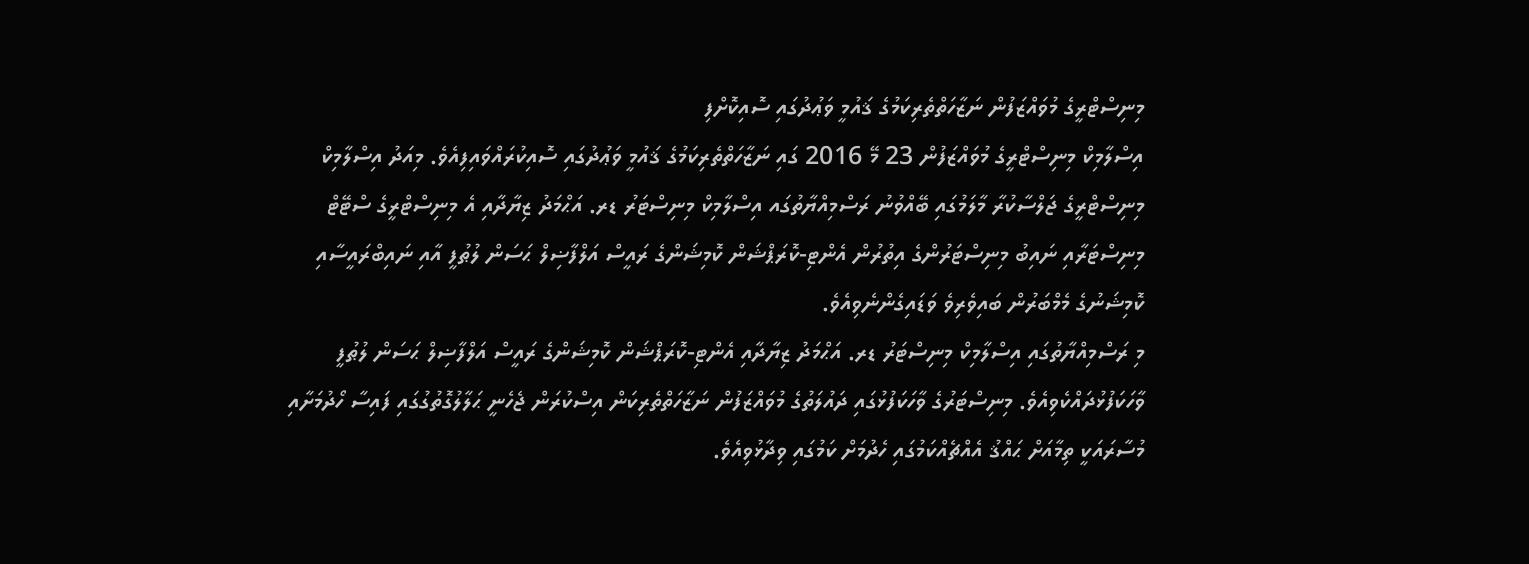މިނިސްޓްރީގެ މުވައްޒަފުން ނަޒާހަތްތެރިކަމުގެ ޤައުމީ ވަޢުދުގައި ސޮއިކޮށްފި
އިސްލާމިކް މިނިސްޓްރީގެ މުވައްޒަފުން 23 މޭ 2016 ގައި ނަޒާހަތްތެރިކަމުގެ ޤައުމީ ވަޢުދުގައި ސޮއިކުރައްވައިފިއެވެ. މިއަދު އިސްލާމިކް މިނިސްޓްރީގެ ޖަލްސާކުރާ މާލަމުގައި ބޭއްވުނު ރަސްމިއްޔާތުގައ އިސްލާމިކް މިނިސްޓަރު ޑރ. އަޙްމަދު ޒިޔާދާއި އެ މިނިސްޓްރީގެ ސްޓޭޓް މިނިސްޓަރާއި ނައިބު މިނިސްޓަރުންގެ އިތުރުން އެންޓި-ކޮރަޕްޝަން ކޮމިޝަންގެ ރައީސް އަލްފާޟިލް ޙަސަން ލުޠުފީ އާއި ނައިބްރައީސާއި ކޮމިޝަނުގެ މެމްބަރުން ބައިވެރިވެ ވަޑައިގެންނެވިއެވެ.
މި ރަސްމިއްޔާތުގައި އިސްލާމިކް މިނިސްޓަރު ޑރ. އަޙްމަދު ޒިޔާދާއި އެންޓި-ކޮރަޕްޝަން ކޮމިޝަންގެ ރައީސް އަލްފާޟިލް ޙަސަން ލުޠުފީ ވާހަކަފުޅުދައްކެވިއެވެ. މިނިސްޓަރުގެ ވާހަކަފުޅުގައި ދައުލަތުގެ މުވައްޒަފުން ނަޒާހަތްތެރިކަން އިސްކުރަން ޖެހެނީ ޙަލާލުގޮތުގުގައި ފައިސާ ހޯދުމަށާއި މުސާރައަކީ ތިމާއަށް ޙައްޤު އެއްޗެއްކަމުގައި ހެދުމަށް ކަމުގައި ވިދާޅުވިއެވެ.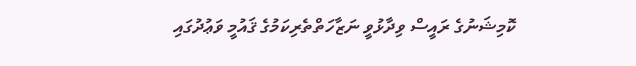ކޮމިޝަނުގެ ރައީސް ވިދާޅުވީ ނަޒާހަތްތެރިކަމުގެ ޤައުމީ ވަޢުދުގައި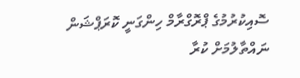ސޮއިކުރުމުގެ ޕްރޮގްރާމް ހިންގަނީ ކޮރަޕްޝަން ނައްތާލުމަށް ކުރާ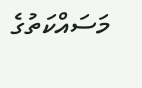މަސައްކަތުގެ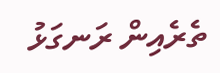ތެރެއިން ރަނގަޅު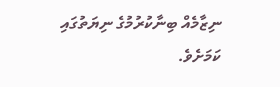ނިޒާމެއް ބިނާކުރުމުގެ ނިޔަތުގައި ކަމަށެވެ.